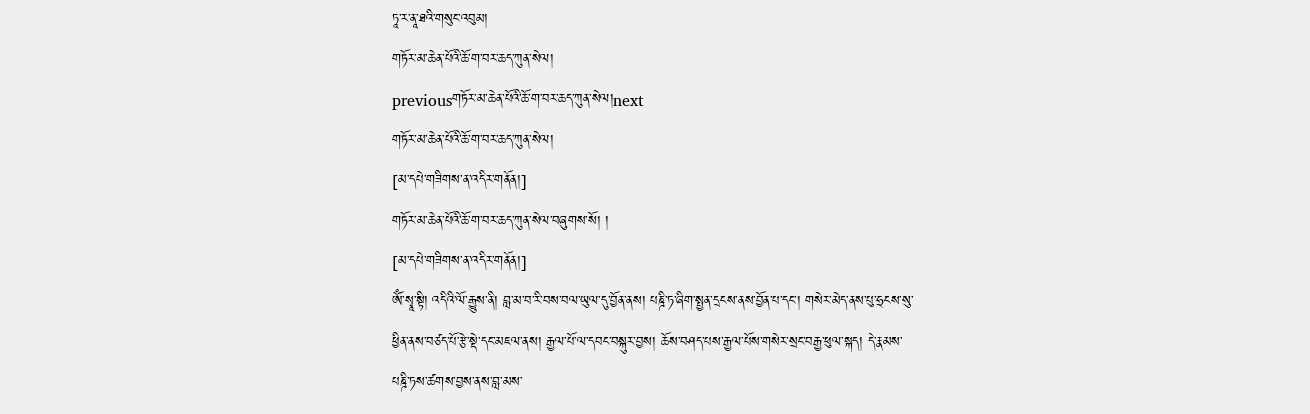ཏཱ་ར་ནཱ་ཐའི་གསུང་འབུམ།
གཏོར་མ་ཆེན་པོའི་ཆོ་ག་བར་ཆད་ཀུན་སེལ།
previousགཏོར་མ་ཆེན་པོའི་ཆོ་ག་བར་ཆད་ཀུན་སེལ།next
གཏོར་མ་ཆེན་པོའི་ཆོ་ག་བར་ཆད་ཀུན་སེལ།
[མ་དཔེ་གཟིགས་ན་འདིར་གནོན།]
གཏོར་མ་ཆེན་པོའི་ཆོ་ག་བར་ཆད་ཀུན་སེལ་བཞུགས་སོ། །
[མ་དཔེ་གཟིགས་ན་འདིར་གནོན།]
ཨོཾ་སྭཱ་སྟི། འདིའི་ལོ་རྒྱུས་ནི། བླ་མ་བ་རི་བས་བལ་ཡུལ་དུ་བྱོན་ནས། པཎྜི་ཏ་ཞིག་སྤྱན་དྲངས་ནས་བྱོན་པ་དང་། གསེར་མེད་ནས་པུ་ཧྲངས་སུ་ཕྱིན་ནས་བཙད་པོ་རྩེ་སྡེ་དང་མཇལ་ནས། རྒྱལ་པོ་ལ་དབང་བསྐུར་བྱས། ཆོས་བཤད་པས་རྒྱལ་པོས་གསེར་སྲང་བརྒྱ་ཕུལ་སྐད། དེ་རྣམས་པཎྜི་ཏས་ཚགས་བྱས་ནས་བླ་མས་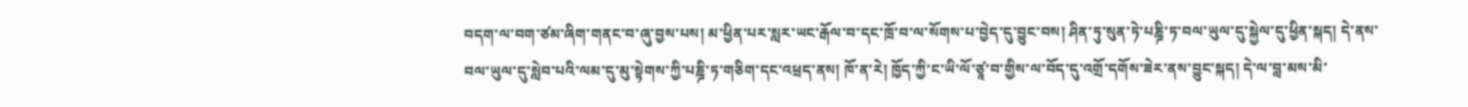བདག་ལ་བག་ཙམ་ཞིག་གནང་བ་ཞུ་བྱས་པས། མ་ཕྱིན་པར་སླར་ཡང་རྒོལ་བ་དང་ཁྲོ་བ་ལ་སོགས་པ་བྱེད་དུ་བྱུང་བས། ཤིན་ཏུ་སུན་ཏེ་པཎྜི་ཏ་བལ་ཡུལ་དུ་སྐྱེལ་དུ་ཕྱིན་སྐད། དེ་ནས་བལ་ཡུལ་དུ་སླེབ་པའི་ལམ་དུ་མུ་སྟེགས་ཀྱི་པཎྜི་ཏ་གཅིག་དང་འཕྲད་ནས། ཁོ་ན་རེ། ཁྱོད་ཀྱི་ང་ཡི་ལོ་ཙཱ་བ་གྱིས་ལ་བོད་དུ་འགྲོ་དགོས་ཟེར་ནས་བྱུང་སྐད། དེ་ལ་བླ་མས་མི་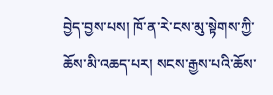བྱེད་བྱས་པས། ཁོ་ན་རེ་ངས་མུ་སྟེགས་ཀྱི་ཆོས་མི་འཆད་པར། སངས་རྒྱས་པའི་ཆོས་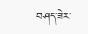བཤད་ཟེར་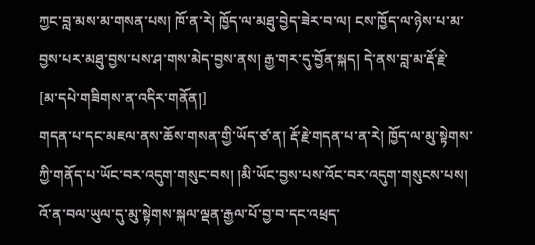ཀྱང་བླ་མས་མ་གསན་པས། ཁོ་ན་རེ། ཁྱོད་ལ་མཐུ་བྱེད་ཟེར་བ་ལ། ངས་ཁྱོད་ལ་ཉེས་པ་མ་བྱས་པར་མཐུ་བྱས་པས་ཤ་གས་མེད་བྱས་ནས། རྒྱ་གར་དུ་བྱོན་སྐད། དེ་ནས་བླ་མ་རྡོ་རྗེ་
[མ་དཔེ་གཟིགས་ན་འདིར་གནོན།]
གདན་པ་དང་མཇལ་ནས་ཆོས་གསན་གྱི་ཡོད་ཙ་ན། རྡོ་རྗེ་གདན་པ་ན་རེ། ཁྱོད་ལ་མུ་སྟེགས་ཀྱི་གནོད་པ་ཡོང་བར་འདུག་གསུང་བས། །མི་ཡོང་བྱས་པས་འོང་བར་འདུག་གསུངས་པས། འོ་ན་བལ་ཡུལ་དུ་མུ་སྟེགས་སྐལ་ལྡན་རྒྱལ་པོ་བྱ་བ་དང་འཕྲད་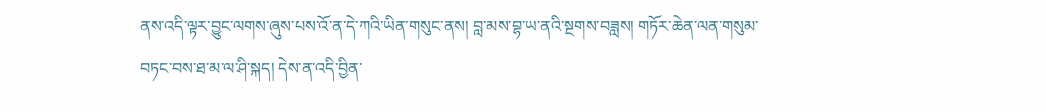ནས་འདི་ལྟར་བྱུང་ལགས་ཞུས་པས་འོ་ན་དེ་ཀའི་ཡིན་གསུང་ནས། བླ་མས་བྷ་ཡ་ནའི་སྔགས་བཟླས། གཏོར་ཆེན་ལན་གསུམ་བཏང་བས་ཐ་མ་ལ་ཤི་སྐད། དེས་ན་འདི་བྱིན་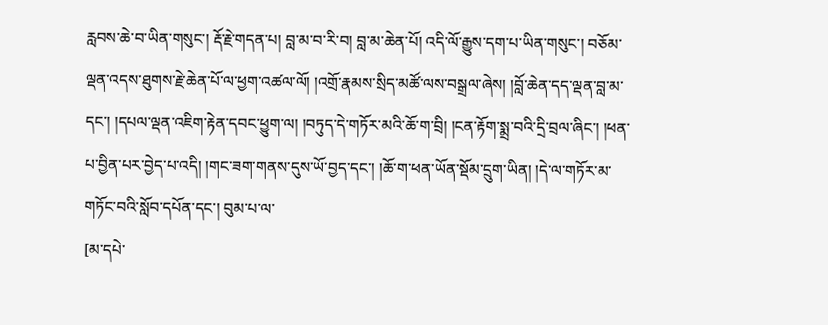རླབས་ཆེ་བ་ཡིན་གསུང་། རྡོ་རྗེ་གདན་པ། བླ་མ་བ་རི་བ། བླ་མ་ཆེན་པོ། འདི་ལོ་རྒྱུས་དག་པ་ཡིན་གསུང་། བཅོམ་ལྡན་འདས་ཐུགས་རྗེ་ཆེན་པོ་ལ་ཕྱག་འཚལ་ལོ། །འགྲོ་རྣམས་སྲིད་མཚོ་ལས་བསྒྲལ་ཞེས། །བློ་ཆེན་དད་ལྡན་བླ་མ་དང་། །དཔལ་ལྡན་འཇིག་རྟེན་དབང་ཕྱུག་ལ། །བཏུད་དེ་གཏོར་མའི་ཆོ་ག་བྲི། །ངན་རྟོག་སྨྲ་བའི་དྲི་བྲལ་ཞིང་། །ཕན་པ་བྱིན་པར་བྱེད་པ་འདི། །གང་ཟག་གནས་དུས་ཡོ་བྱད་དང་། །ཆོ་ག་ཕན་ཡོན་སྡོམ་དྲུག་ཡིན། །དེ་ལ་གཏོར་མ་གཏོང་བའི་སློབ་དཔོན་དང་། བུམ་པ་ལ་
[མ་དཔེ་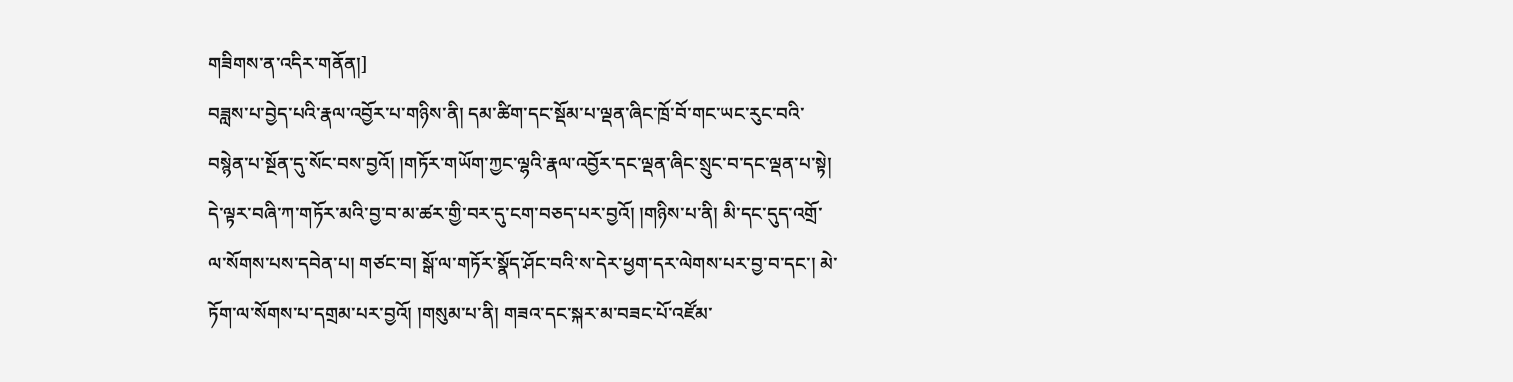གཟིགས་ན་འདིར་གནོན།]
བཟླས་པ་བྱེད་པའི་རྣལ་འབྱོར་པ་གཉིས་ནི། དམ་ཚིག་དང་སྡོམ་པ་ལྡན་ཞིང་ཁྲོ་བོ་གང་ཡང་རུང་བའི་བསྙེན་པ་སྔོན་དུ་སོང་བས་བྱའོ། །གཏོར་གཡོག་ཀྱང་ལྷའི་རྣལ་འབྱོར་དང་ལྡན་ཞིང་སྲུང་བ་དང་ལྡན་པ་སྟེ། དེ་ལྟར་བཞི་ཀ་གཏོར་མའི་བྱ་བ་མ་ཚར་གྱི་བར་དུ་ངག་བཅད་པར་བྱའོ། །གཉིས་པ་ནི། མི་དང་དུད་འགྲོ་ལ་སོགས་པས་དབེན་པ། གཙང་བ། སྒོ་ལ་གཏོར་སྣོད་ཤོང་བའི་ས་དེར་ཕྱག་དར་ལེགས་པར་བྱ་བ་དང་། མེ་ཏོག་ལ་སོགས་པ་དགྲམ་པར་བྱའོ། །གསུམ་པ་ནི། གཟའ་དང་སྐར་མ་བཟང་པོ་འཛོམ་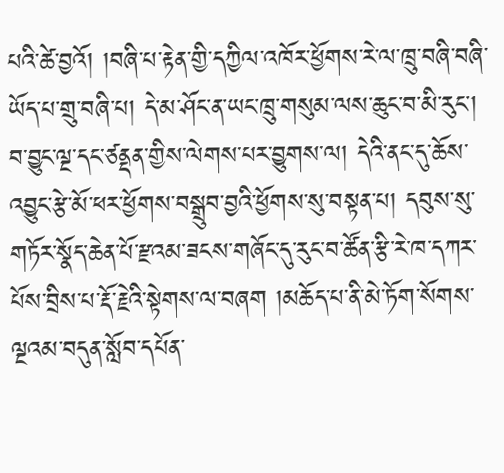པའི་ཚེ་བྱའོ། །བཞི་པ་རྟེན་གྱི་དཀྱིལ་འཁོར་ཕྱོགས་རེ་ལ་ཁྲུ་བཞི་བཞི་ཡོད་པ་གྲུ་བཞི་པ། དེ་མ་ཤོང་ན་ཡང་ཁྲུ་གསུམ་ལས་ཆུང་བ་མི་རུང་། བ་བྱུང་ལྔ་དང་ཙནྡན་གྱིས་ལེགས་པར་བྱུགས་ལ། དེའི་ནང་དུ་ཆོས་འབྱུང་རྩེ་མོ་ཕར་ཕྱོགས་བསྒྲུབ་བྱའི་ཕྱོགས་སུ་བསྟན་པ། དབུས་སུ་གཏོར་སྣོད་ཆེན་པོ་རྫའམ་ཟངས་གཞོང་དུ་རུང་བ་ཚོན་རྩི་རེ་ཁ་དཀར་པོས་བྲིས་པ་རྡོ་རྗེའི་སྟེགས་ལ་བཞག །མཆོད་པ་ནི་མེ་ཏོག་སོགས་ལྔའམ་བདུན་སློབ་དཔོན་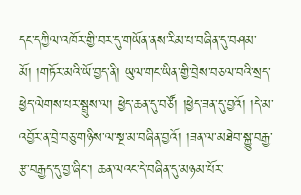དང་དཀྱིལ་འཁོར་གྱི་བར་དུ་གཡོན་ནས་རིམ་པ་བཞིན་དུ་བཤམ་མོ། །གཏོར་མའི་ཡོ་བྱད་ནི། ཡུལ་གང་ཡིན་གྱི་བྲེས་བཅལ་བའི་སྲད་ཕྱེད་ལེགས་པར་སྦྲུས་ལ། ཕྱེད་ཆན་དུ་བཙོ། །ཕྱེད་ཟན་དུ་བྱའོ། །དེ་མ་འབྱོར་ན་བྲེ་བཅུ་གཉིས་ལ་སྔ་མ་བཞིན་བྱའོ། །ཟན་ལ་མཐེབ་སྐྱུ་བརྒྱ་རྩ་བརྒྱད་དུ་བྱ་ཞིང་། ཆན་ལའང་དེ་བཞིན་དུ་མཉམ་པོར་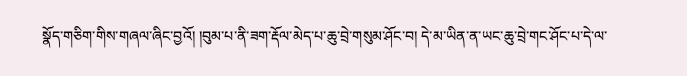སྣོད་གཅིག་གིས་གཞལ་ཞིང་བྱའོ། །བུམ་པ་ནི་ཟག་རྡོལ་མེད་པ་ཆུ་བྲེ་གསུམ་ཤོང་བ། དེ་མ་ཡིན་ན་ཡང་ཆུ་བྲེ་གང་ཤོང་པ་དེ་ལ་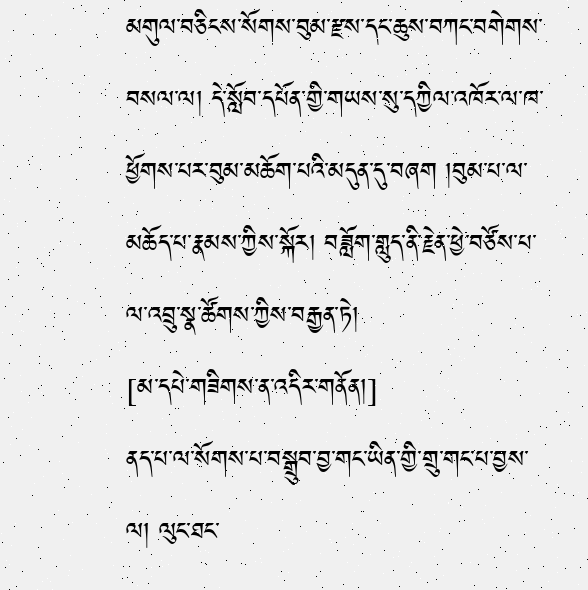མགུལ་བཅིངས་སོགས་བུམ་རྫས་དང་ཆུས་བཀང་བགེགས་བསལ་ལ། དེ་སློབ་དཔོན་གྱི་གཡས་སུ་དཀྱིལ་འཁོར་ལ་ཁ་ཕྱོགས་པར་བུམ་མཆོག་པའི་མདུན་དུ་བཞག །བུམ་པ་ལ་མཆོད་པ་རྣམས་ཀྱིས་སྐོར། བཟློག་གླུད་ནི་རྗེན་ཕྱེ་བཙོས་པ་ལ་འབྲུ་སྣ་ཚོགས་ཀྱིས་བརྒྱན་ཏེ།
[མ་དཔེ་གཟིགས་ན་འདིར་གནོན།]
ནད་པ་ལ་སོགས་པ་བསྒྲུབ་བྱ་གང་ཡིན་གྱི་གྲུ་གང་པ་བྱས་ལ། ལུང་ཐང་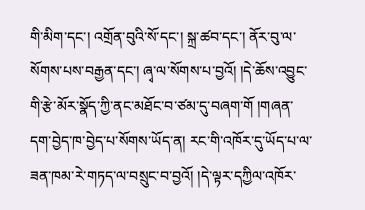གི་མིག་དང་། འགྲོན་བུའི་སོ་དང་། སྐྲ་ཚབ་དང་། ནོར་བུ་ལ་སོགས་པས་བརྒྱན་དང་། ཞྭ་ལ་སོགས་པ་བྱའོ། །དེ་ཆོས་འབྱུང་གི་རྩེ་མོར་སྣོད་ཀྱི་ནང་མཐོང་བ་ཙམ་དུ་བཞག་གོ །གཞན་དག་བྱེད་ཁ་བྱེད་པ་སོགས་ཡོད་ན། རང་གི་འཁོར་དུ་ཡོད་པ་ལ་ཟན་ཁམ་རེ་གཏད་ལ་བསྲུང་བ་བྱའོ། །དེ་ལྟར་དཀྱིལ་འཁོར་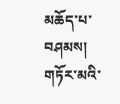མཆོད་པ་བཤམས། གཏོར་མའི་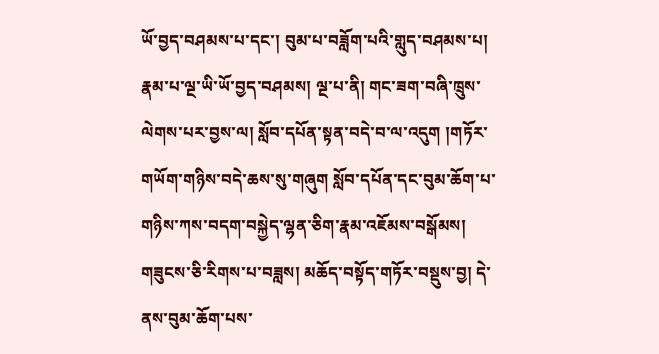ཡོ་བྱད་བཤམས་པ་དང་། བུམ་པ་བཟློག་པའི་གླུད་བཤམས་པ། རྣམ་པ་ལྔ་ཡི་ཡོ་བྱད་བཤམས། ལྔ་པ་ནི། གང་ཟག་བཞི་ཁྲུས་ལེགས་པར་བྱས་ལ། སློབ་དཔོན་སྟན་བདེ་བ་ལ་འདུག །གཏོར་གཡོག་གཉིས་བདེ་ཆས་སུ་གཞུག སློབ་དཔོན་དང་བུམ་ཆོག་པ་གཉིས་ཀས་བདག་བསྐྱེད་ལྷན་ཅིག་རྣམ་འཇོམས་བསྒོམས། གཟུངས་ཅི་རིགས་པ་བཟླས། མཆོད་བསྟོད་གཏོར་བསྡུས་བྱ། དེ་ནས་བུམ་ཆོག་པས་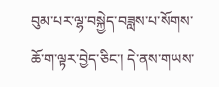བུམ་པར་ལྷ་བསྐྱེད་བཟླས་པ་སོགས་ཆོ་ག་ལྟར་བྱེད་ཅིང་། དེ་ནས་གཡས་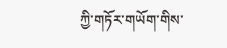ཀྱི་གཏོར་གཡོག་གིས་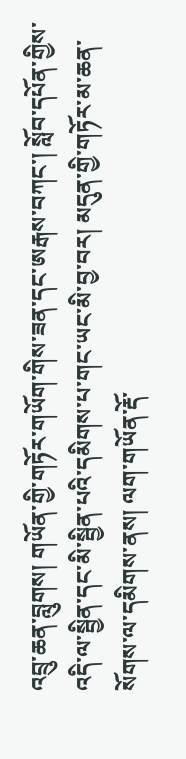འབྲུ་ཆན་བླུགས། གཡོན་གྱི་གཏོར་གཡོག་གིས་ཟན་དང་ཨརྒས་བཀང་། སློབ་དཔོན་གྱིས་འདི་ལ་སྦྱིན་དང་མི་སྦྱིན་པའི་དམིགས་པ་གང་ཡང་མི་བྱ་བར། མདུན་གྱི་གཏོར་མ་ཆན་སོགས་ལ་དམིགས་ནས། ལག་གཡོན་རྡོ་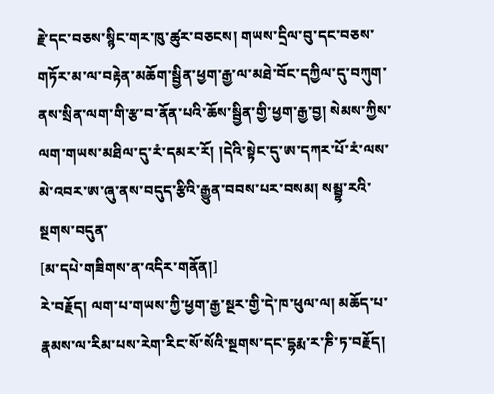རྗེ་དང་བཅས་སྙིང་གར་ཁུ་ཚུར་བཅངས། གཡས་དྲིལ་བུ་དང་བཅས་གཏོར་མ་ལ་བརྟེན་མཆོག་སྦྱིན་ཕྱག་རྒྱ་ལ་མཐེ་བོང་དཀྱིལ་དུ་བཀུག་ནས་སྲིན་ལག་གི་རྩ་བ་ནོན་པའི་ཆོས་སྦྱིན་གྱི་ཕྱག་རྒྱ་བྱ། སེམས་ཀྱིས་ལག་གཡས་མཐིལ་དུ་རཾ་དམར་རོ། །དེའི་སྟེང་དུ་ཨ་དཀར་པོ་རཾ་ལས་མེ་འབར་ཨ་ཞུ་ནས་བདུད་རྩིའི་རྒྱུན་བབས་པར་བསམ། སམྦྷ་རའི་སྔགས་བདུན་
[མ་དཔེ་གཟིགས་ན་འདིར་གནོན།]
རེ་བརྗོད། ལག་པ་གཡས་ཀྱི་ཕྱག་རྒྱ་སྔར་གྱི་དེ་ཁ་ཕུལ་ལ། མཆོད་པ་རྣམས་ལ་རིམ་པས་རེག་རིང་སོ་སོའི་སྔགས་དང་དྷརྨ་ར་ཎི་ཏ་བརྗོད།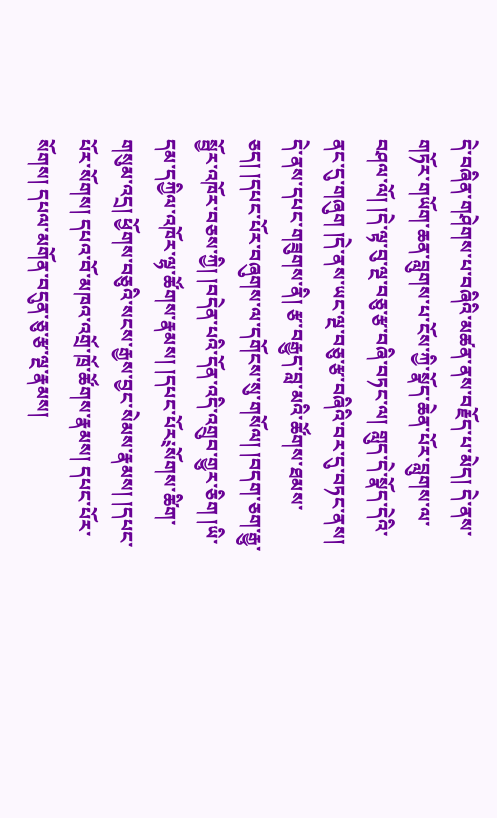དེ་བཞིན་གཤེགས་པ་བཞིའི་མཚན་ནས་བརྗོད་པ་མེད། དེ་ནས་གཏོར་གཡོག་ཆན་བླུགས་པ་ངོས་ཀྱི་སྣོད་ཆེན་པོར་བླུགས་ལ་བཤལ་ལོ། །དེ་ལྟ་བུ་ལྔ་བཅུ་རྩ་བཞི་བཏང་ལ། གླུད་དེ་སྣོད་དེའི་ནང་དུ་གཞུག །དེ་ནས་ཡང་ལྔ་བཅུ་རྩ་བཞིའི་བར་དུ་བཏང་ནས། དེ་ནས་དཔང་གཟུགས་ནི། རྩ་བརྒྱུད་བླ་མའི་ཚོགས་ཐམས་ཅད། །དཔང་པོར་བཞུགས་ལ་དགོངས་སུ་གསོལ། །བདག་ཅག་རྒྱུ་སྦྱོར་འཁོར་བཅས་ཀྱི། །བདེན་པའི་དོན་འདི་འགྲུབ་གྱུར་ཅིག །ཡི་དམ་དཀྱིལ་འཁོར་ལྷ་ཚོགས་རྣམས། །དཔང་པོར༴སོགས་ཚིག་གསུམ་འདྲ། ཕྱོགས་བཅུའི་སངས་རྒྱས་བྱང་སེམས་རྣམས། །དཔང་པོར་སོགས། དཔའ་བོ་མཁའ་འགྲོ་ཁྲོ་ཚོགས་རྣམས། དཔང་པོར་སོགས། དཔལ་མགོན་བདུན་ཅུ་རྩ་ལྔ་རྣམས།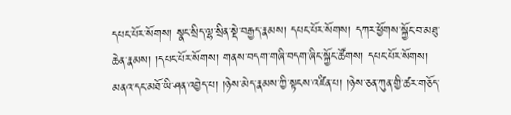དཔང་པོར་སོགས། སྣང་སྲིད་ལྷ་སྲིན་སྡེ་བརྒྱད་རྣམས། དཔང་པོར་སོགས། དཀར་ཕྱོགས་སྐྱོང་བ་མཐུ་ཆེན་རྣམས། །དཔང་པོར་སོགས། གནས་བདག་གཞི་བདག་ཞིང་སྐྱོང་ཚོགས། དཔང་པོར་སོགས། མནའ་དང་མཐོ་ཡི་ཤན་འབྱེད་པ། །ཉེས་མེད་རྣམས་ཀྱི་སྟངས་འཛིན་པ། །ཉེས་ཅན་ཀུན་གྱི་ཚར་གཅོད་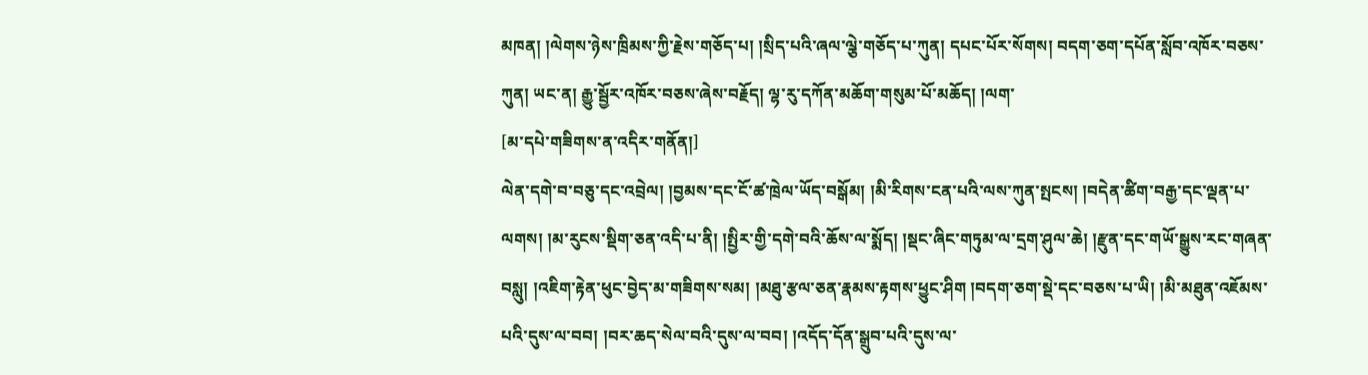མཁན། །ལེགས་ཉེས་ཁྲིམས་ཀྱི་རྗེས་གཅོད་པ། །སྲིད་པའི་ཞལ་ལྕེ་གཅོད་པ་ཀུན། དཔང་པོར་སོགས། བདག་ཅག་དཔོན་སློབ་འཁོར་བཅས་ཀུན། ཡང་ན། རྒྱུ་སྦྱོར་འཁོར་བཅས་ཞེས་བརྗོད། ལྷ་རུ་དཀོན་མཆོག་གསུམ་པོ་མཆོད། །ལག་
[མ་དཔེ་གཟིགས་ན་འདིར་གནོན།]
ལེན་དགེ་བ་བཅུ་དང་འབྲེལ། །བྱམས་དང་ངོ་ཚ་ཁྲེལ་ཡོད་བསྒོམ། །མི་རིགས་ངན་པའི་ལས་ཀུན་སྤངས། །བདེན་ཚིག་བརྒྱ་དང་ལྡན་པ་ལགས། །མ་རུངས་སྡིག་ཅན་འདི་པ་ནི། །སྤྱིར་གྱི་དགེ་བའི་ཆོས་ལ་སྨོད། །སྡང་ཞིང་གཏུམ་ལ་དྲག་ཤུལ་ཆེ། །རྫུན་དང་གཡོ་སྒྱུས་རང་གཞན་བསླུ། །འཇིག་རྟེན་ཕུང་བྱེད་མ་གཟིགས་སམ། །མཐུ་རྩལ་ཅན་རྣམས་རྟགས་ཕྱུང་ཤིག །བདག་ཅག་སྡེ་དང་བཅས་པ་ཡི། །མི་མཐུན་འཇོམས་པའི་དུས་ལ་བབ། །བར་ཆད་སེལ་བའི་དུས་ལ་བབ། །འདོད་དོན་སྒྲུབ་པའི་དུས་ལ་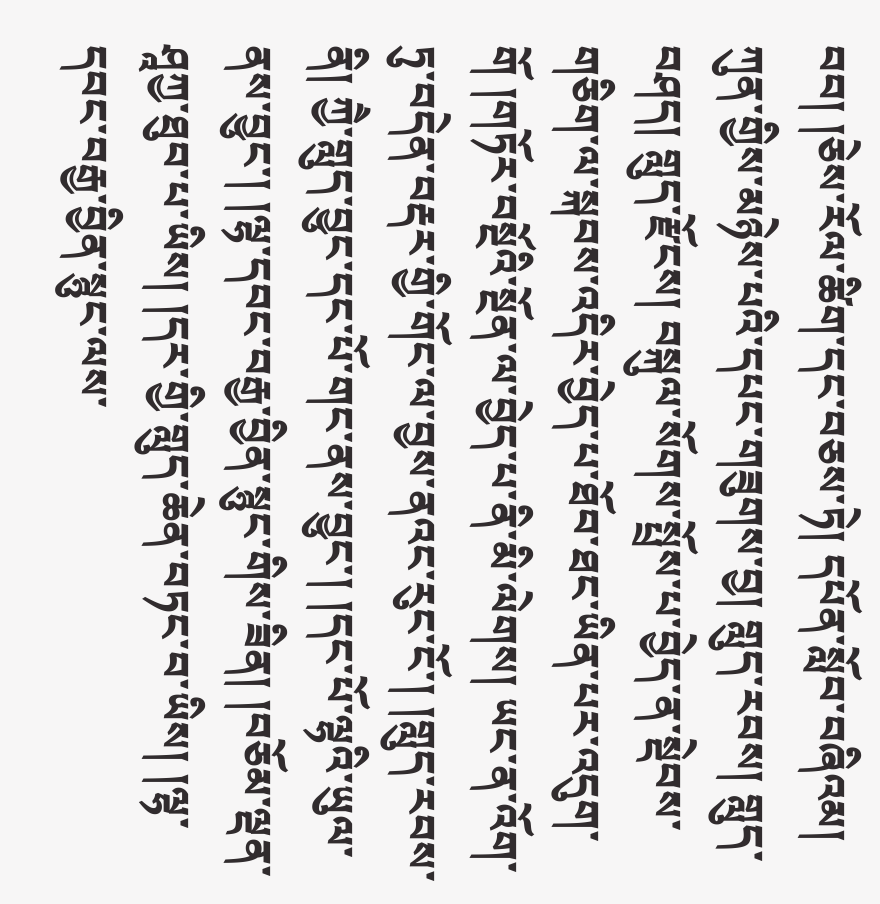བབ། །ཅེས་རོལ་ཚིག་དང་བཅས་ཏེ། དཔོན་སློབ་བཞིའམ། ཀུན་གྱིས་མཉེས་པའི་དཔང་གཟུགས་བྱ། གླུད་རབས། གླུད་བཤད། གླུད་རྫོངས། བསྐུལ་སོགས་སྤྲོས་པ་བྱེད་ན་སྡེབས་གཅིག་ལ་སྐབས་འདིར་བྱེད་པ་ཐོབ་ཐང་ཡིན་པར་འདུག་གོ །གཏོར་བསྔོའི་སྔོན་ལ་བྱེད་པ་ནི་མི་ལེགས། ཡང་ན་འོག་ཏུ་བདེན་བརྡར་གྱི་གོང་ལ་བྱས་ནའང་རུང་ངོ་། །གླུད་རབས་ནི། ཀྱཻ་གླུད་བྱུང་དང་པོ་གང་ནས་བྱུང་། །དང་པོ་ལྷའི་ཡུལ་ནས་བྱུང་། །ལྷ་དབང་བརྒྱ་བྱིན་སྙུང་གིས་ཟིན། །བཅོམ་ལྡན་ཤཱཀྱ་ཐུབ་པ་ཡིས། །དར་གྱི་གླུད་ཆེན་བཏང་བ་ཡིས། །ལྷ་དབང་བརྒྱ་བྱིན་སྙུང་ལས་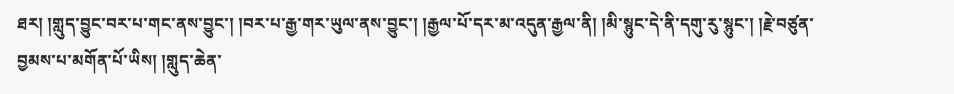ཐར། །གླུད་བྱུང་བར་པ་གང་ནས་བྱུང་། །བར་པ་རྒྱ་གར་ཡུལ་ནས་བྱུང་། །རྒྱལ་པོ་དར་མ་འདུན་རྒྱལ་ནི། །མི་སྙུང་དེ་ནི་དགུ་རུ་སྙུང་། །རྗེ་བཙུན་བྱམས་པ་མགོན་པོ་ཡིས། །གླུད་ཆེན་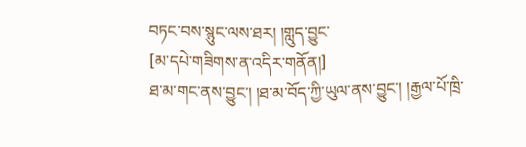བཏང་བས་སྙུང་ལས་ཐར། །གླུད་བྱུང་
[མ་དཔེ་གཟིགས་ན་འདིར་གནོན།]
ཐ་མ་གང་ནས་བྱུང་། །ཐ་མ་བོད་ཀྱི་ཡུལ་ནས་བྱུང་། །རྒྱལ་པོ་ཁྲི་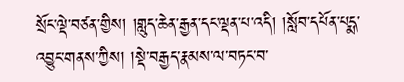སྲོང་ལྡེ་བཙན་གྱིས། །གླུད་ཆེན་རྒྱན་དང་ལྡན་པ་འདི། །སློབ་དཔོན་པདྨ་འབྱུང་གནས་ཀྱིས། །སྡེ་བརྒྱད་རྣམས་ལ་བཏང་བ་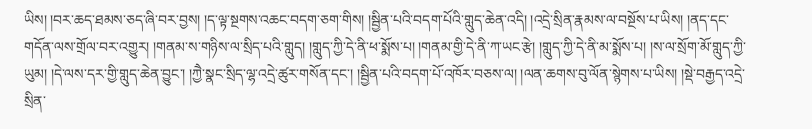ཡིས། །བར་ཆད་ཐམས་ཅད་ཞི་བར་བྱས། །ད་ལྟ་སྔགས་འཆང་བདག་ཅག་གིས། །སྦྱིན་པའི་བདག་པོའི་གླུད་ཆེན་འདི། །འདྲེ་སྲིན་རྣམས་ལ་བསྔོས་པ་ཡིས། །ནད་དང་གདོན་ལས་གྲོལ་བར་འགྱུར། །གནམ་ས་གཉིས་ལ་སྲིད་པའི་གླུད། །གླུད་ཀྱི་དེ་ནི་ཕ་སྨོས་པ། །གནམ་གྱི་དེ་ནི་ཀ་ཡང་རྩེ། །གླུད་ཀྱི་དེ་ནི་མ་སྨོས་པ། །ས་ལ་སྲོག་མོ་གླུད་ཀྱི་ཡུམ། །དེ་ལས་དར་གྱི་གླུད་ཆེན་བྱུང་། །ཀྱཻ་སྣང་སྲིད་ལྷ་འདྲེ་ཚུར་གསོན་དང་། །སྦྱིན་པའི་བདག་པོ་འཁོར་བཅས་ལ། །ལན་ཆགས་བུ་ལོན་སྙེགས་པ་ཡིས། །སྡེ་བརྒྱད་འདྲེ་སྲིན་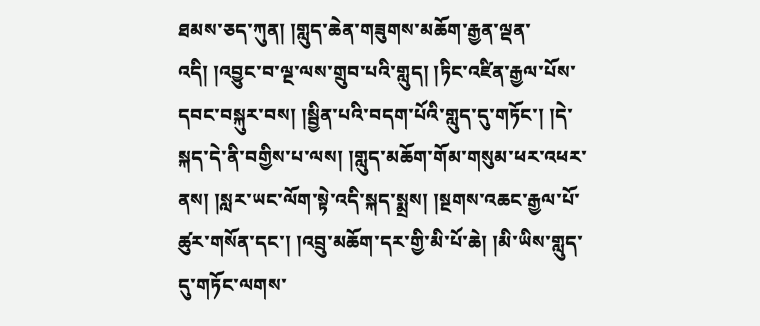ཐམས་ཅད་ཀུན། །གླུད་ཆེན་གཟུགས་མཆོག་རྒྱན་ལྡན་འདི། །འབྱུང་བ་ལྔ་ལས་གྲུབ་པའི་གླུད། །ཏིང་འཛིན་རྒྱལ་པོས་དབང་བསྐུར་བས། །སྦྱིན་པའི་བདག་པོའི་གླུད་དུ་གཏོང་། །དེ་སྐད་དེ་ནི་བགྱིས་པ་ལས། །གླུད་མཆོག་གོམ་གསུམ་ཕར་འཕར་ནས། །སླར་ཡང་ལོག་སྟེ་འདི་སྐད་སྨྲས། །སྔགས་འཆང་རྒྱལ་པོ་ཚུར་གསོན་དང་། །འབྲུ་མཆོག་དར་གྱི་མི་པོ་ཆེ། །མི་ཡིས་གླུད་དུ་གཏོང་ལགས་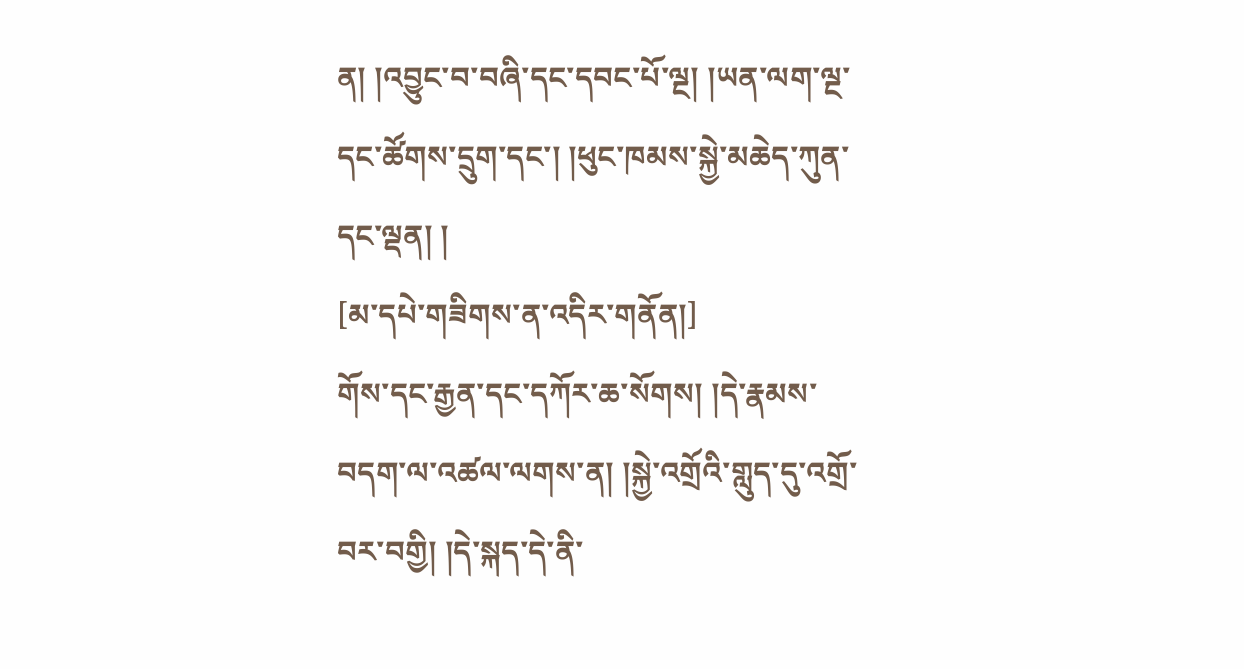ན། །འབྱུང་བ་བཞི་དང་དབང་པོ་ལྔ། །ཡན་ལག་ལྔ་དང་ཚོགས་དྲུག་དང་། །ཕུང་ཁམས་སྐྱེ་མཆེད་ཀུན་དང་ལྡན། །
[མ་དཔེ་གཟིགས་ན་འདིར་གནོན།]
གོས་དང་རྒྱན་དང་དཀོར་ཆ་སོགས། །དེ་རྣམས་བདག་ལ་འཚལ་ལགས་ན། །སྐྱེ་འགྲོའི་གླུད་དུ་འགྲོ་བར་བགྱི། །དེ་སྐད་དེ་ནི་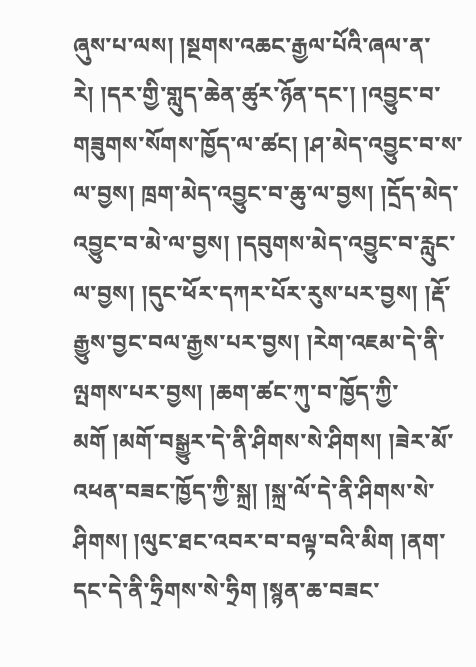ཞུས་པ་ལས། །སྔགས་འཆང་རྒྱལ་པོའི་ཞལ་ན་རེ། །དར་གྱི་གླུད་ཆེན་ཚུར་ཉོན་དང་། །འབྱུང་བ་གཟུགས་སོགས་ཁྱོད་ལ་ཚང། །ཤ་མེད་འབྱུང་བ་ས་ལ་བྱས། ཁྲག་མེད་འབྱུང་བ་ཆུ་ལ་བྱས། །དྲོད་མེད་འབྱུང་བ་མེ་ལ་བྱས། །དབུགས་མེད་འབྱུང་བ་རླུང་ལ་བྱས། །དུང་ཕོར་དཀར་པོར་རུས་པར་བྱས། །རྡོ་རྒྱུས་བྱང་བལ་རྒྱས་པར་བྱས། །རེག་འཇམ་དེ་ནི་ལྤགས་པར་བྱས། །ཆག་ཚང་ཀུ་བ་ཁྱོད་ཀྱི་མགོ །མགོ་བསྒྱུར་དེ་ནི་ཤིགས་སེ་ཤིགས། །ཟེར་མོ་འཕན་བཟང་ཁྱོད་ཀྱི་སྐྲ། །སྐྲ་ལོ་དེ་ནི་ཤིགས་སེ་ཤིགས། །ལུང་ཐང་འབར་བ་བལྟ་བའི་མིག །ནག་དང་དེ་ནི་ཧྲིགས་སེ་ཧྲིག །སྙན་ཆ་བཟང་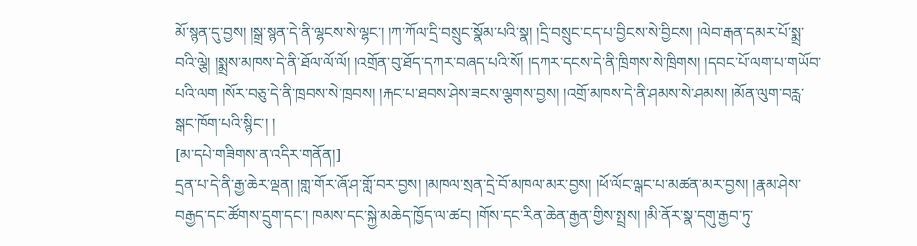མོ་སྙན་དུ་བྱས། །སྒྲ་སྙན་དེ་ནི་ལྷངས་སེ་ལྷང་། །ཀ་ཀོལ་དྲི་བསྲུང་སྣོམ་པའི་སྣ། །དྲི་བསྲུང་ངད་པ་བྱིངས་སེ་བྱིངས། །ལེབ་རྒན་དམར་པོ་སྨྲ་བའི་ལྕེ། །སྨྲས་མཁས་དེ་ནི་ཐོལ་ལོ་ལོ། །འགྲོན་བུ་ཐོད་དཀར་བཞད་པའི་སོ། །དཀར་དངས་དེ་ནི་ཁྲིགས་སེ་ཁྲིགས། །དབང་པོ་ལག་པ་གཡོབ་པའི་ལག །སོར་བཅུ་དེ་ནི་ཁྲབས་སེ་ཁྲབས། །རྐང་པ་ཐབས་ཤེས་ཟངས་ལྕགས་བྱས། །འགྲོ་མཁས་དེ་ནི་ཤམས་སེ་ཤམས། །མོན་ལུག་བརླ་སྒང་ཁོག་པའི་སྙིང་། །
[མ་དཔེ་གཟིགས་ན་འདིར་གནོན།]
དྲན་པ་དེ་ནི་རྒྱ་ཆེར་ལྡན། །གླ་གོར་ཞོ་ཤ་གློ་བར་བྱས། །མཁལ་སྲན་དྲེ་བོ་མཁལ་མར་བྱས། །ཕོ་ལོང་ལྒང་པ་མཚན་མར་བྱས། །རྣམ་ཤེས་བརྒྱད་དང་ཚོགས་དྲུག་དང་། ཁམས་དང་སྐྱེ་མཆེད་ཁྱོད་ལ་ཚང། །གོས་དང་རིན་ཆེན་རྒྱན་གྱིས་སྤྲས། །མི་ནོར་སྣ་དགུ་རྒྱབ་ཏུ་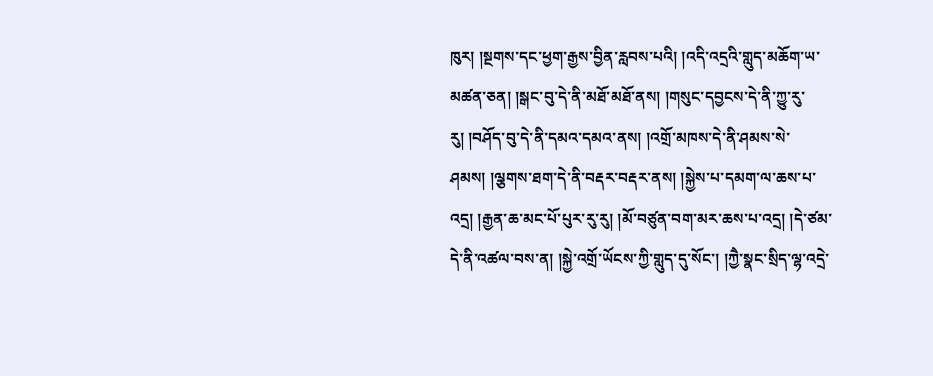ཁུར། །སྔགས་དང་ཕྱག་རྒྱས་བྱིན་རླབས་པའི། །འདི་འདྲའི་གླུད་མཆོག་ཡ་མཚན་ཅན། །སྒང་བུ་དེ་ནི་མཐོ་མཐོ་ནས། །གསུང་དབྱངས་དེ་ནི་ཀྱུ་རུ་རུ། །བཤོད་བུ་དེ་ནི་དམའ་དམའ་ནས། །འགྲོ་མཁས་དེ་ནི་ཤམས་སེ་ཤམས། །ལྕགས་ཐག་དེ་ནི་བརྡར་བརྡར་ནས། །སྐྱེས་པ་དམག་ལ་ཆས་པ་འདྲ། །རྒྱན་ཆ་མང་པོ་པུར་རུ་རུ། །མོ་བཙུན་བག་མར་ཆས་པ་འདྲ། །དེ་ཙམ་དེ་ནི་འཚལ་བས་ན། །སྐྱེ་འགྲོ་ཡོངས་ཀྱི་གླུད་དུ་སོང་། །ཀྱཻ་སྣང་སྲིད་ལྷ་འདྲེ་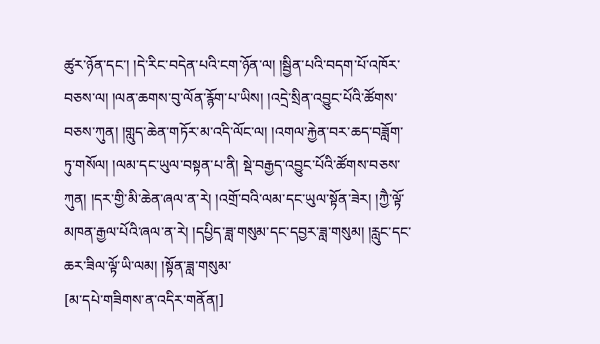ཚུར་ཉོན་དང་། །དེ་རིང་བདེན་པའི་ངག་ཉོན་ལ། །སྦྱིན་པའི་བདག་པོ་འཁོར་བཅས་ལ། །ལན་ཆགས་བུ་ལོན་རྙོག་པ་ཡིས། །འདྲེ་སྲིན་འབྱུང་པོའི་ཚོགས་བཅས་ཀུན། །གླུད་ཆེན་གཏོར་མ་འདི་ལོང་ལ། །འགལ་རྐྱེན་བར་ཆད་བཟློག་ཏུ་གསོལ། །ལམ་དང་ཡུལ་བསྟན་པ་ནི། སྡེ་བརྒྱད་འབྱུང་པོའི་ཚོགས་བཅས་ཀུན། །དར་གྱི་མི་ཆེན་ཞལ་ན་རེ། །འགྲོ་བའི་ལམ་དང་ཡུལ་སྟོན་ཟེར། །ཀྱཻ་ལྟོ་མཁན་རྒྱལ་པོའི་ཞལ་ན་རེ། །དཔྱིད་ཟླ་གསུམ་དང་དབྱར་ཟླ་གསུམ། །རླུང་དང་ཆར་ཟིལ་ལྟོ་ཡི་ལམ། །སྟོན་ཟླ་གསུམ་
[མ་དཔེ་གཟིགས་ན་འདིར་གནོན།]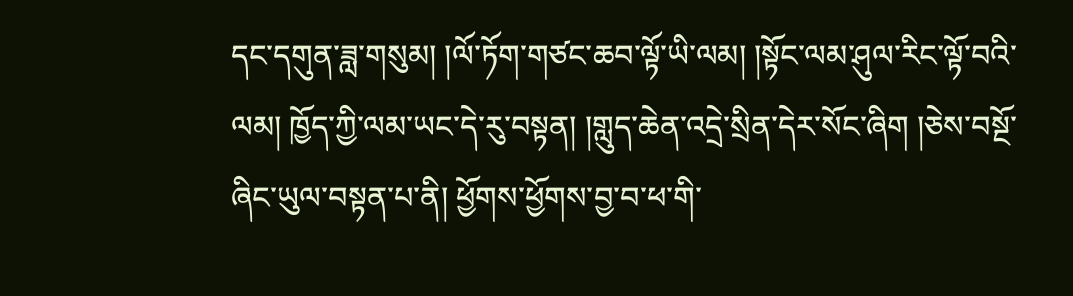དང་དགུན་ཟླ་གསུམ། །ལོ་ཏོག་གཙང་ཆབ་ལྟོ་ཡི་ལམ། །སྟོང་ལམ་ཤུལ་རིང་ལྟོ་བའི་ལམ། ཁྱོད་ཀྱི་ལམ་ཡང་དེ་རུ་བསྟན། །གླུད་ཆེན་འདྲེ་སྲིན་དེར་སོང་ཞིག །ཅེས་བསྔོ་ཞིང་ཡུལ་བསྟན་པ་ནི། ཕྱོགས་ཕྱོགས་བྱ་བ་ཕ་གི་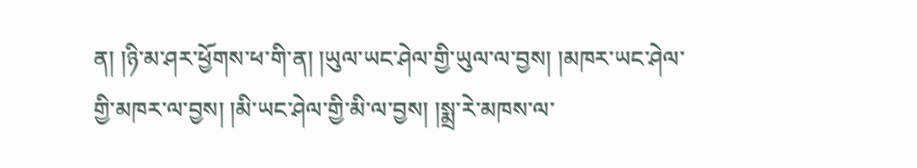ན། །ཉི་མ་ཤར་ཕྱོགས་ཕ་གི་ན། །ཡུལ་ཡང་ཤེལ་གྱི་ཡུལ་ལ་བྱས། །མཁར་ཡང་ཤེལ་གྱི་མཁར་ལ་བྱས། །མི་ཡང་ཤེལ་གྱི་མི་ལ་བྱས། །སྨྲ་རེ་མཁས་ལ་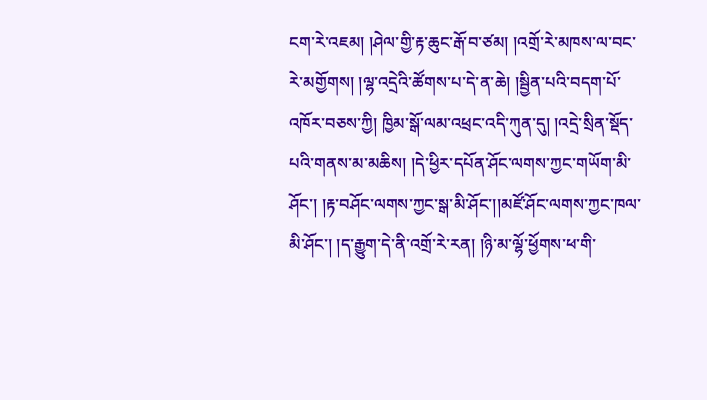ངག་རེ་འཇམ། །ཤེལ་གྱི་རྟ་ཆུང་རྒོ་བ་ཙམ། །འགྲོ་རེ་མཁས་ལ་བང་རེ་མགྱོགས། །ལྷ་འདྲེའི་ཚོགས་པ་དེ་ན་ཆེ། །སྦྱིན་པའི་བདག་པོ་འཁོར་བཅས་ཀྱི། ཁྱིམ་སྒོ་ལམ་འཕྲང་འདི་ཀུན་དུ། །འདྲེ་སྲིན་སྡོད་པའི་གནས་མ་མཆིས། །དེ་ཕྱིར་དཔོན་ཤོང་ལགས་ཀྱང་གཡོག་མི་ཤོང་། །རྟ་བཤོང་ལགས་ཀྱང་སྒ་མི་ཤོང་།།མཛོ་ཤོང་ལགས་ཀྱང་ཁལ་མི་ཤོང་། །ད་རྒྱུག་དེ་ནི་འགྲོ་རེ་རན། །ཉི་མ་ལྷོ་ཕྱོགས་ཕ་གི་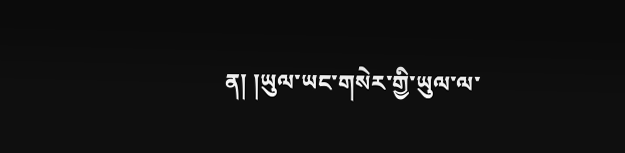ན། །ཡུལ་ཡང་གསེར་གྱི་ཡུལ་ལ་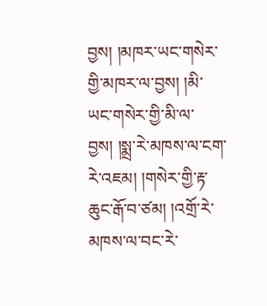བྱས། །མཁར་ཡང་གསེར་གྱི་མཁར་ལ་བྱས། །མི་ཡང་གསེར་གྱི་མི་ལ་བྱས། །སྨྲ་རེ་མཁས་ལ་ངག་རེ་འཇམ། །གསེར་གྱི་རྟ་ཆུང་རྒོ་བ་ཙམ། །འགྲོ་རེ་མཁས་ལ་བང་རེ་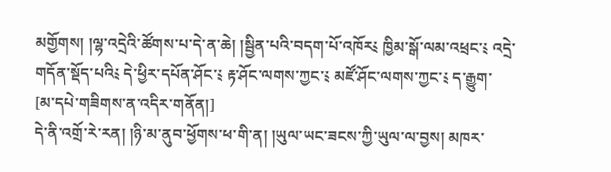མགྱོགས། །ལྷ་འདྲེའི་ཚོགས་པ་དེ་ན་ཆེ། །སྦྱིན་པའི་བདག་པོ་འཁོར༴ ཁྱིམ་སྒོ་ལམ་འཕྲང་༴ འདྲེ་གདོན་སྡོད་པའི༴ དེ་ཕྱིར་དཔོན་ཤོང་༴ རྟ་ཤོང་ལགས་ཀྱང་༴ མཛོ་ཤོང་ལགས་ཀྱང་༴ ད་རྒྱུག་
[མ་དཔེ་གཟིགས་ན་འདིར་གནོན།]
དེ་ནི་འགྲོ་རེ་རན། །ཉི་མ་ནུབ་ཕྱོགས་ཕ་གི་ན། །ཡུལ་ཡང་ཟངས་ཀྱི་ཡུལ་ལ་བྱས། མཁར་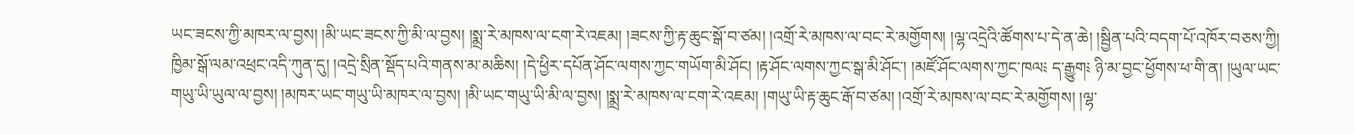ཡང་ཟངས་ཀྱི་མཁར་ལ་བྱས། །མི་ཡང་ཟངས་ཀྱི་མི་ལ་བྱས། །སྨྲ་རེ་མཁས་ལ་ངག་རེ་འཇམ། །ཟངས་ཀྱི་རྟ་ཆུང་སྒོ་བ་ཙམ། །འགྲོ་རེ་མཁས་ལ་བང་རེ་མགྱོགས། །ལྷ་འདྲེའི་ཚོགས་པ་དེ་ན་ཆེ། །སྦྱིན་པའི་བདག་པོ་འཁོར་བཅས་ཀྱི། ཁྱིམ་སྒོ་ལམ་འཕྲང་འདི་ཀུན་དུ། །འདྲེ་སྲིན་སྡོད་པའི་གནས་མ་མཆིས། །དེ་ཕྱིར་དཔོན་ཤོང་ལགས་ཀྱང་གཡོག་མི་ཤོང། །རྟ་ཤོང་ལགས་ཀྱང་སྒ་མི་ཤོང་། །མཛོ་ཤོང་ལགས་ཀྱང་ཁལ༴ ད་རྒྱུག༴ ཉི་མ་བྱང་ཕྱོགས་ཕ་གི་ན། །ཡུལ་ཡང་གཡུ་ཡི་ཡུལ་ལ་བྱས། །མཁར་ཡང་གཡུ་ཡི་མཁར་ལ་བྱས། །མི་ཡང་གཡུ་ཡི་མི་ལ་བྱས། །སྨྲ་རེ་མཁས་ལ་ངག་རེ་འཇམ། །གཡུ་ཡི་རྟ་ཆུང་རྒོ་བ་ཙམ། །འགྲོ་རེ་མཁས་ལ་བང་རེ་མགྱོགས། །ལྷ་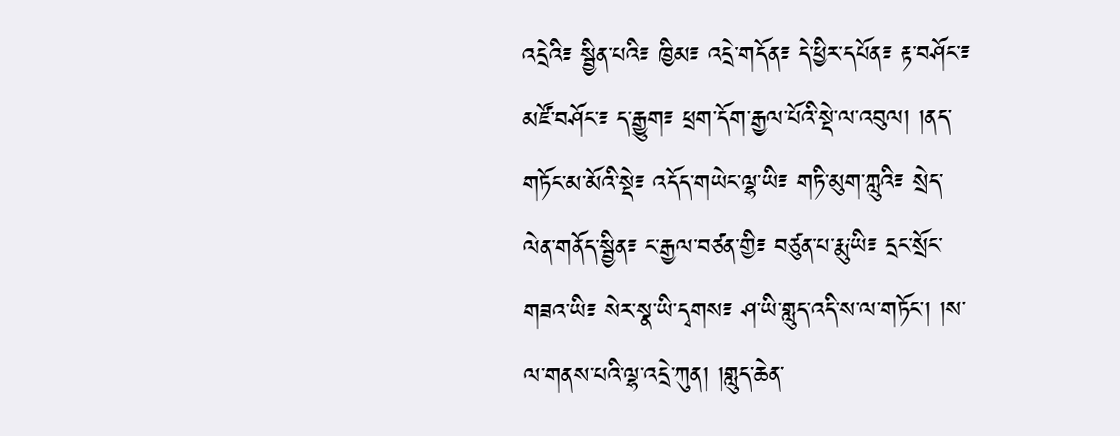འདྲེའི༴ སྦྱིན་པའི༴ ཁྱིམ༴ འདྲེ་གདོན༴ དེ་ཕྱིར་དཔོན༴ རྟ་བཤོང་༴ མཛོ་བཤོང་༴ ད་རྒྱུག༴ ཕྲག་དོག་རྒྱལ་པོའི་སྡེ་ལ་འབུལ། །ནད་གཏོང་མ་མོའི་སྡེ༴ འདོད་གཡེང་ལྷ་ཡི༴ གཏི་མུག་ཀླུའི༴ སྲེད་ལེན་གནོད་སྦྱིན༴ ང་རྒྱལ་བཙན་གྱི༴ བཙུན་པ་རྨུ་ཡི༴ དྲང་སྲོང་གཟའ་ཡི༴ སེར་སྣ་ཡི་དྭགས༴ ཤ་ཡི་གླུད་འདི་ས་ལ་གཏོང་། །ས་ལ་གནས་པའི་ལྷ་འདྲེ་ཀུན། །གླུད་ཆེན་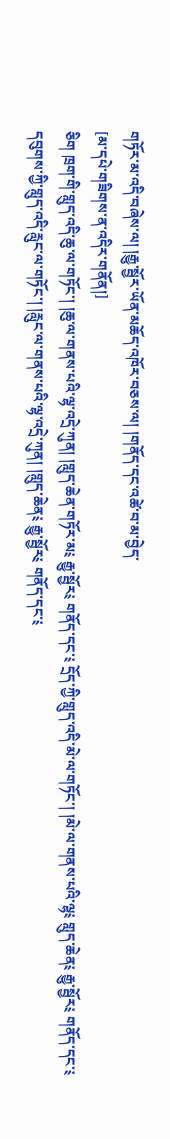གཏོར་མ་འདི་བཞེས་ལ། །རྒྱུ་སྦྱོར་ཡོན་མཆོད་འཁོར་བཅས་ལ། །གནོད་དང་འཚེ་བ་མ་བྱེད་
[མ་དཔེ་གཟིགས་ན་འདིར་གནོན།]
ཅིག ཁྲག་གི་གླུད་འདི་ཆུ་ལ་གཏོང་། །ཆུ་ལ་གནས་པའི་ལྷ་འདྲེ་ཀུན། །གླུད་ཆེན་གཏོར་མ༴ རྒྱུ་སྦྱོར༴ གནོད་དང་༴ དྲོད་ཀྱི་གླུད་འདི་མེ་ལ་གཏོང་། །མེ་ལ་གནས་པའི་ལྷ༴ གླུད་ཆེན༴ རྒྱུ་སྦྱོར༴ གནོད་དང་༴ དབུགས་ཀྱི་གླུད་འདི་རླུང་ལ་གཏོང་། །རླུང་ལ་གནས་པའི་ལྷ་འདྲེ་ཀུན། །གླུད་ཆེན༴ རྒྱུ་སྦྱོར༴ གནོད་དང་༴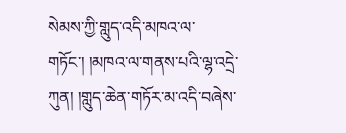སེམས་ཀྱི་གླུད་འདི་མཁའ་ལ་གཏོང་། །མཁའ་ལ་གནས་པའི་ལྷ་འདྲེ་ཀུན། །གླུད་ཆེན་གཏོར་མ་འདི་བཞེས་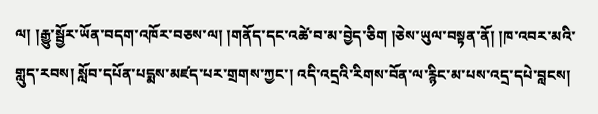ལ། །རྒྱུ་སྦྱོར་ཡོན་བདག་འཁོར་བཅས་ལ། །གནོད་དང་འཚེ་བ་མ་བྱེད་ཅིག །ཅེས་ཡུལ་བསྟན་ནོ། །ཁ་འབར་མའི་གླུད་རབས། སློབ་དཔོན་པདྨས་མཛད་པར་གྲགས་ཀྱང་། འདི་འདྲའི་རིགས་བོན་ལ་རྙིང་མ་པས་འདྲ་དཔེ་བླངས།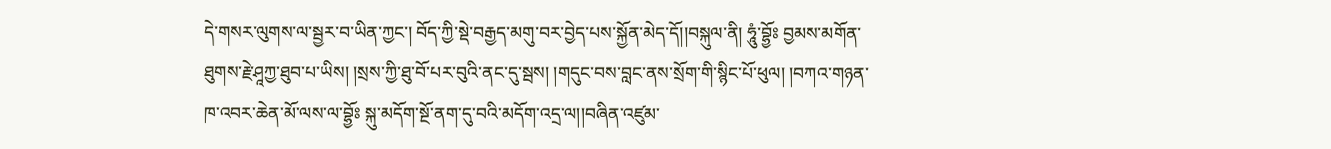དེ་གསར་ལུགས་ལ་སྦྱར་བ་ཡིན་ཀྱང་། བོད་ཀྱི་སྡེ་བརྒྱད་མགུ་བར་བྱེད་པས་སྐྱོན་མེད་དོ།།བསྐུལ་ནི། ཧཱུཾ་བྷྱོཿ བྱམས་མགོན་ཐུགས་རྗེ་ཤཱཀྱ་ཐུབ་པ་ཡིས། །སྲས་ཀྱི་ཐུ་བོ་པར་བུའི་ནང་དུ་སྦས། །གདུང་བས་བླང་ནས་སྲོག་གི་སྙིང་པོ་ཕུལ། །བཀའ་གཉན་ཁ་འབར་ཆེན་མོ་ལས་ལ་བྷྱོཿ སྐུ་མདོག་སྔོ་ནག་དུ་བའི་མདོག་འདྲ་ལ།།བཞིན་འཛུམ་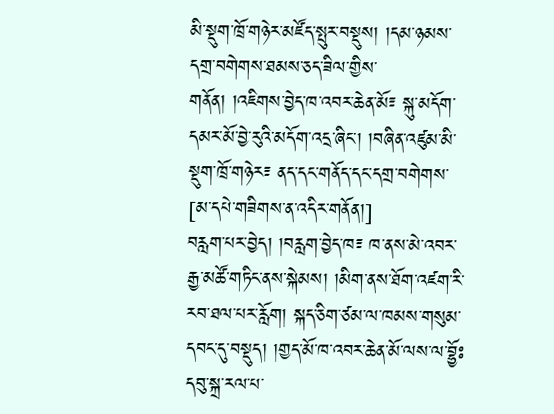མི་སྡུག་ཁྲོ་གཉེར་མཛོད་སྤུར་བསྡུས། །དམ་ཉམས་དགྲ་བགེགས་ཐམས་ཅད་ཟིལ་གྱིས་གནོན། །འཇིགས་བྱེད་ཁ་འབར་ཆེན་མོ༴ སྐུ་མདོག་དམར་མོ་བྱེ་རུའི་མདོག་འདྲ་ཞིང་། །བཞིན་འཛུམ་མི་སྡུག་ཁྲོ་གཉེར༴ ནད་དང་གནོད་དང་དགྲ་བགེགས་
[མ་དཔེ་གཟིགས་ན་འདིར་གནོན།]
བརླག་པར་བྱེད། །བརླག་བྱེད་ཁ༴ ཁ་ནས་མེ་འབར་རྒྱ་མཚོ་གཏིང་ནས་སྐེམས། །མིག་ནས་ཐོག་འཛག་རི་རབ་ཐལ་པར་རློག། སྐད་ཅིག་ཙམ་ལ་ཁམས་གསུམ་དབང་དུ་བསྡུད། །གྱད་མོ་ཁ་འབར་ཆེན་མོ་ལས་ལ་བྷྱོཿ དབུ་སྐྲ་རལ་པ་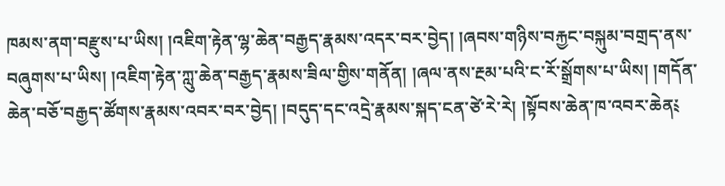ཁམས་ནག་བརྫུས་པ་ཡིས། །འཇིག་རྟེན་ལྷ་ཆེན་བརྒྱད་རྣམས་འདར་བར་བྱེད། །ཞབས་གཉིས་བརྐྱང་བསྐུམ་བགྲད་ནས་བཞུགས་པ་ཡིས། །འཇིག་རྟེན་ཀླུ་ཆེན་བརྒྱད་རྣམས་ཟིལ་གྱིས་གནོན། །ཞལ་ནས་རྔམ་པའི་ང་རོ་སྒྲོགས་པ་ཡིས། །གདོན་ཆེན་བཅོ་བརྒྱད་ཚོགས་རྣམས་འབར་བར་བྱེད། །བདུད་དང་འདྲེ་རྣམས་སྐད་ངན་ཙེ་རེ་རེ། །སྟོབས་ཆེན་ཁ་འབར་ཆེན༴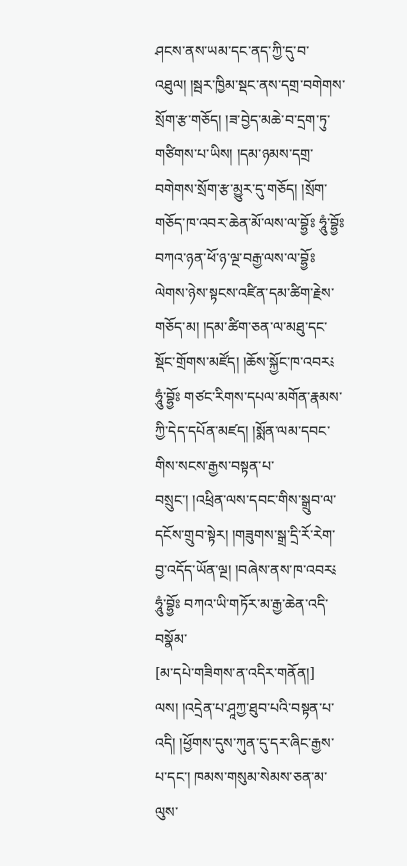ཤངས་ནས་ཡམ་དང་ནད་ཀྱི་དུ་བ་འཐུལ། །སྦར་ཁྱིམ་སྡང་ནས་དགྲ་བགེགས་སྲོག་རྩ་གཅོད། །ཟ་བྱེད་མཆེ་བ་དྲག་ཏུ་གཙིགས་པ་ཡིས། །དམ་ཉམས་དགྲ་བགེགས་སྲོག་རྩ་མྱུར་དུ་གཅོད། །སྲོག་གཅོད་ཁ་འབར་ཆེན་མོ་ལས་ལ་བྷྱོཿ ཧཱུཾ་བྷྱོཿ བཀའ་ཉན་ཕོ་ཉ་ལྔ་བརྒྱ་ལས་ལ་བྷྱོཿ ལེགས་ཉེས་སྟངས་འཛིན་དམ་ཚིག་རྗེས་གཅོད་མ། །དམ་ཚིག་ཅན་ལ་མཐུ་དང་སྡོང་གྲོགས་མཛོད། །ཆོས་སྐྱོང་ཁ་འབར༴ ཧཱུཾ་བྷྱོཿ གཙང་རིགས་དཔལ་མགོན་རྣམས་ཀྱི་དེད་དཔོན་མཛད། །སྨོན་ལམ་དབང་གིས་སངས་རྒྱས་བསྟན་པ་བསྲུང་། །འཕྲིན་ལས་དབང་གིས་སྒྲུབ་ལ་དངོས་གྲུབ་སྟེར། །གཟུགས་སྒྲ་དྲི་རོ་རེག་བྱ་འདོད་ཡོན་ལྔ། །བཞེས་ནས་ཁ་འབར༴ ཧཱུཾ་བྷྱོཿ བཀའ་ཡི་གཏོར་མ་རྒྱ་ཆེན་འདི་བསྣོམ་
[མ་དཔེ་གཟིགས་ན་འདིར་གནོན།]
ལས། །འདྲེན་པ་ཤཱཀྱ་ཐུབ་པའི་བསྟན་པ་འདི། །ཕྱོགས་དུས་ཀུན་དུ་དར་ཞིང་རྒྱས་པ་དང་། ཁམས་གསུམ་སེམས་ཅན་མ་ལུས་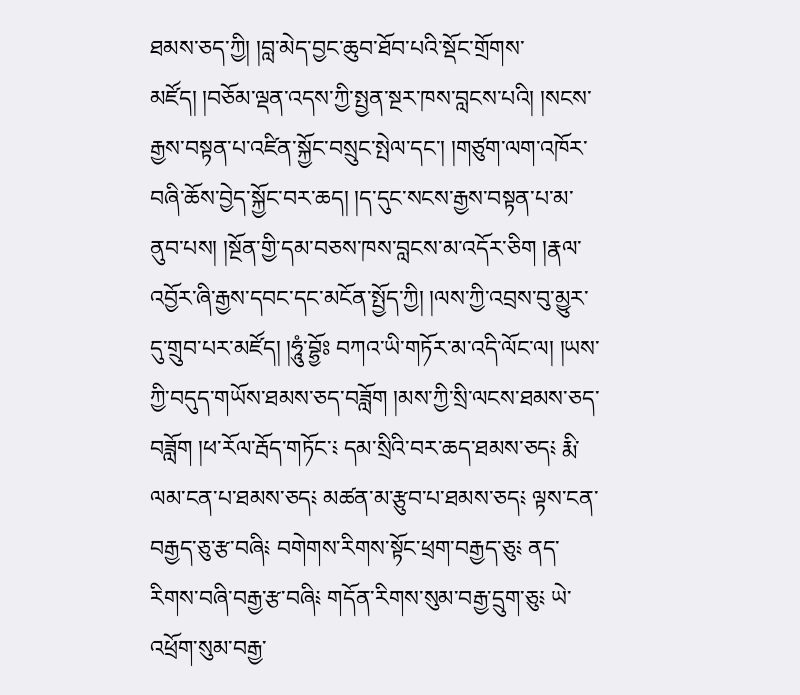ཐམས་ཅད་ཀྱི། །བླ་མེད་བྱང་ཆུབ་ཐོབ་པའི་སྡོང་གྲོགས་མཛོད། །བཅོམ་ལྡན་འདས་ཀྱི་སྤྱན་སྔར་ཁས་བླངས་པའི། །སངས་རྒྱས་བསྟན་པ་འཛིན་སྐྱོང་བསྲུང་སྤེལ་དང་། །གཙུག་ལག་འཁོར་བཞི་ཆོས་བྱེད་སྐྱོང་བར་ཆད། །ད་དུང་སངས་རྒྱས་བསྟན་པ་མ་ནུབ་པས། །སྔོན་གྱི་དམ་བཅས་ཁས་བླངས་མ་འདོར་ཅིག །རྣལ་འབྱོར་ཞི་རྒྱས་དབང་དང་མངོན་སྤྱོད་ཀྱི། །ལས་ཀྱི་འབྲས་བུ་མྱུར་དུ་གྲུབ་པར་མཛོད། །ཧཱུཾ་བྷྱོཿ བཀའ་ཡི་གཏོར་མ་འདི་ལོང་ལ། །ཡས་ཀྱི་བདུད་གཡོས་ཐམས་ཅད་བཟློག །མས་ཀྱི་སྲི་ལངས་ཐམས་ཅད་བཟློག །ཕ་རོལ་རྦོད་གཏོང་༴ དམ་སྲིའི་བར་ཆད་ཐམས་ཅད༴ རྨི་ལམ་ངན་པ་ཐམས་ཅད༴ མཚན་མ་རྩུབ་པ་ཐམས་ཅད༴ ལྟས་ངན་བརྒྱད་ཅུ་རྩ་བཞི༴ བགེགས་རིགས་སྟོང་ཕྲག་བརྒྱད་ཅུ༴ ནད་རིགས་བཞི་བརྒྱ་རྩ་བཞི༴ གདོན་རིགས་སུམ་བརྒྱ་དྲུག་ཅུ༴ ཡེ་འཕྲོག་སུམ་བརྒྱ་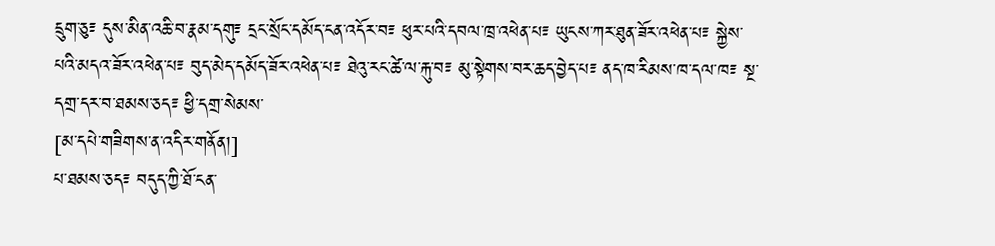དྲུག་ཅུ༴ དུས་མིན་འཆི་བ་རྣམ་དགུ༴ དྲང་སྲོང་དམོད་ངན་འདོར་བ༴ ཕུར་པའི་དབལ་ཁྲ་འཕེན་པ༴ ཡུངས་ཀར་ཐུན་ཟོར་འཕེན་པ༴ སྐྱེས་པའི་མདའ་ཟོར་འཕེན་པ༴ བུད་མེད་དམོད་ཟོར་འཕེན་པ༴ ཐེའུ་རང་ཚེ་ལ་རྐུ་བ༴ མུ་སྟེགས་བར་ཆད་བྱེད་པ༴ ནད་ཁ་རིམས་ཁ་དལ་ཁ༴ སྔ་དགྲ་དར་བ་ཐམས་ཅད༴ ཕྱི་དགྲ་སེམས་
[མ་དཔེ་གཟིགས་ན་འདིར་གནོན།]
པ་ཐམས་ཅད༴ བདུད་ཀྱི་ཐོ་ངན་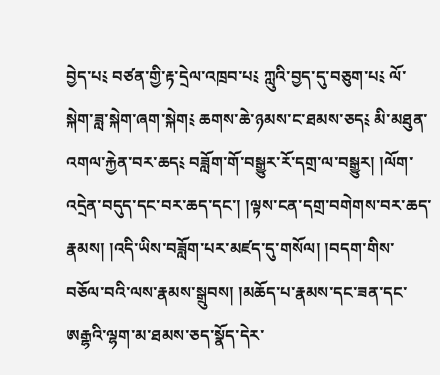བྱེད་པ༴ བཙན་གྱི་རྟ་དྲེལ་འཁྲབ་པ༴ ཀླུའི་བྱད་དུ་བཅུག་པ༴ ལོ་སྐེག་ཟླ་སྐེག་ཞག་སྐེག༴ ཆགས་ཆེ་ཉམས་ང་ཐམས་ཅད༴ མི་མཐུན་འགལ་རྐྱེན་བར་ཆད༴ བཟློག་གོ་བསྒྱུར་རོ་དགྲ་ལ་བསྒྱུར། །ལོག་འདྲེན་བདུད་དང་བར་ཆད་དང་། །ལྟས་ངན་དགྲ་བགེགས་བར་ཆད་རྣམས། །འདི་ཡིས་བཟློག་པར་མཛད་དུ་གསོལ། །བདག་གིས་བཅོལ་བའི་ལས་རྣམས་སྒྲུབས། །མཆོད་པ་རྣམས་དང་ཟན་དང་ཨརྒྷའི་ལྷག་མ་ཐམས་ཅད་སྣོད་དེར་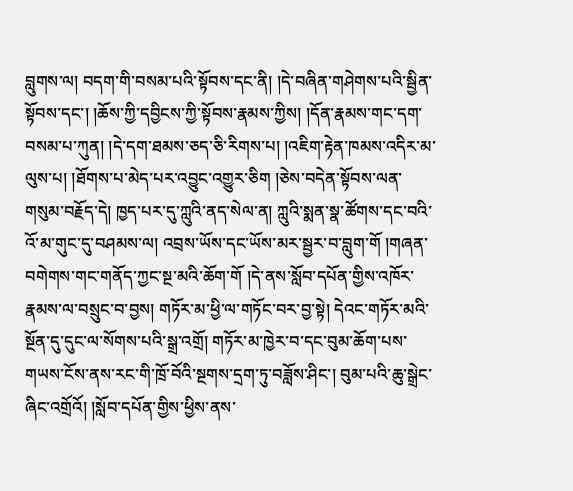བླུགས་ལ། བདག་གི་བསམ་པའི་སྟོབས་དང་ནི། །དེ་བཞིན་གཤེགས་པའི་སྦྱིན་སྟོབས་དང་། །ཆོས་ཀྱི་དབྱིངས་ཀྱི་སྟོབས་རྣམས་ཀྱིས། །དོན་རྣམས་གང་དག་བསམ་པ་ཀུན། །དེ་དག་ཐམས་ཅད་ཅི་རིགས་པ། །འཇིག་རྟེན་ཁམས་འདིར་མ་ལུས་པ། །ཐོགས་པ་མེད་པར་འབྱུང་འགྱུར་ཅིག །ཅེས་བདེན་སྟོབས་ལན་གསུམ་བརྗོད་དེ། ཁྱད་པར་དུ་ཀླུའི་ནད་སེལ་ན། ཀླུའི་སྨན་སྣ་ཚོགས་དང་བའི་འོ་མ་གུང་དུ་བཤམས་ལ། འབྲས་ཡོས་དང་ཡོས་མར་སྦྱར་བ་བླུག་གོ །གཞན་བགེགས་གང་གནོད་ཀྱང་སྔ་མའི་ཆོག་གོ །དེ་ནས་སློབ་དཔོན་གྱིས་འཁོར་རྣམས་ལ་བསྲུང་བ་བྱས། གཏོར་མ་ཕྱི་ལ་གཏོང་བར་བྱ་སྟེ། དེའང་གཏོར་མའི་སྔོན་དུ་དུང་ལ་སོགས་པའི་སྒྲ་འགྲོ། གཏོར་མ་ཁྱེར་བ་དང་བུམ་ཆོག་པས་གཡས་ངོས་ནས་རང་གི་ཁྲོ་བོའི་སྔགས་དྲག་ཏུ་བཟློས་ཤིང་། བུམ་པའི་ཆུ་སྒྲེང་ཞིང་འགྲོའོ། །སློབ་དཔོན་གྱིས་ཕྱིས་ནས་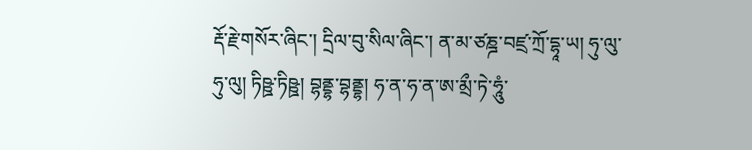རྡོ་རྗེ་གསོར་ཞིང་། དྲིལ་བུ་སིལ་ཞིང་། ན་མ་ཙཎྜ་བཛྲ་ཀྲོ་དྷཱ་ཡ། ཧུ་ལུ་ཧུ་ལུ། ཏིཥྛ་ཏིཥྛ། བྷནྡྷ་བྷནྡྷ། ཧ་ན་ཧ་ན་ཨ་མྲྀ་ཏེ་ཧཱུཾ་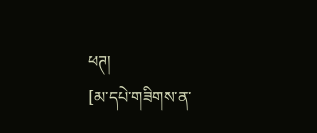ཕཊ།
[མ་དཔེ་གཟིགས་ན་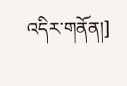འདིར་གནོན།]